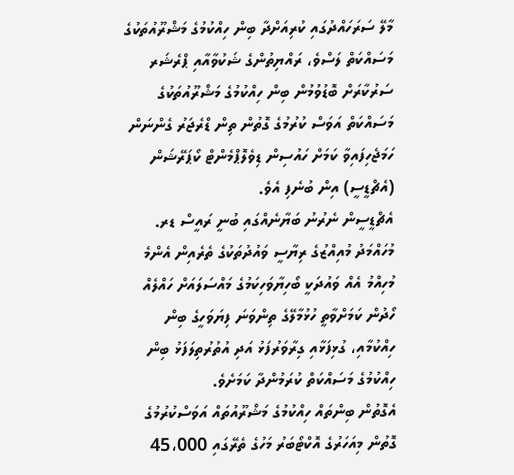މާލޭ ސަރަހައްދުގައި ކުރިއަށްދާ ބިން ހިއްކުމުގެ މަޝްރޫއުތަކުގެ މަސައްކަތް ލަސްވެ، ރައްޔިތުންގެ ޝަކުވާއާއި ޕްރެޝަރ ސަރުކާރަށް ބޮޑުވުމުން ބިން ހިއްކުމުގެ މަޝްރޫއުތަކުގެ މަސައްކަތް އަވަސް ކުރުމުގެ ގޮތުން ތިން ޑްރެޖަރު ގެންނަން ހަމަޖެހިފައިވާ ކަމަށް ހައުސިން ޑިވެލޮޕްމެންޓް ކޯޕަރޭޝަން (އެޗްޑީސީ) އިން ބުނެފި އެވެ.
އެޗްޑީސީން ނެރުނު ބަޔާނެއްގައި ބުނީ ރައީސް ޑރ. މުހައްމަދު މުއިއްޒުގެ ރިޔާސީ ވައުދުތަކުގެ ތެރެއިން އެންމެ މުހިއްމު އެއް ވައުދަކީ ބޯހިޔާވަހިކަމުގެ މައްސަލައަށް ހައްލެއް ހޯދުން ކަމަށްވާތީ ހުޅުމާލޭގެ ތިންވަނަ ފިޔަވަހީގެ ބިން ހިއްކުމާއި، ގުޅިފަޅާއި ގިރާވަރުފަޅު އަދި އުތުރުތިލަފަޅު ބިން ހިއްކުމުގެ މަސައްކަތް ކުރަމުންދާ ކަމަށެވެ.
އެގޮތުން ބިންތައް ހިއްކުމުގެ މަޝްރޫއުތައް އަވަސްކުރުމުގެ ގޮތުން މިއަހަރުގެ އޮކްޓޯބަރު މަހުގެ ތެރޭގައި 45،000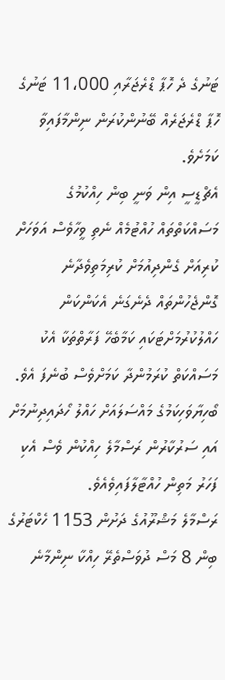ޓަނުގެ ދެ ހޮޕާ ޑްރެޖަރާއި 11،000 ޓަނުގެ ހޮޕާ ޑްރެޖަރެއް ބޭނުންކުރަން ނިންމާފައިވާ ކަމަށެވެ.
އެޗްޑީސީ އިން ވަނީ ބިން ހިއްކުމުގެ މަސައްކަތްތައް ހުއްޓުމެއް ނެތި ވީހާވެސް އަވަހަށް ކުރިއަށް ގެންދިއުމަށް ކުރިމަތިވެދާނެ ގޮންޖެހުންތައް ދެނެގަނެ އެކަންކަން ހައްލުކުރުމަށްޓަކައި ކަމާބެހޭ ފަރާތްތަކާ އެކު މަސައްކަތް ކުރަމުންދާ ކަމަށްވެސް ބުނެފަ އެވެ.
ބޯހިޔާވަހިކަމުގެ މައްސަލައަށް ހައްލު ހޯދައިދިނުމަށް އައި ސަރުކާރުން ރަސްމާލެ ހިއްކުން ވެސް އެކި ފަހަރު މަތިން ހުއްޓާލާފައިވެއެވެ.
ރަސްމާލެ މަޝްރޫއުގެ ދަށުން 1153 ހެކްޓަރުގެ ބިން 8 މަސް ދުވަސްތެރޭ ހިއްކާ ނިންމާނެ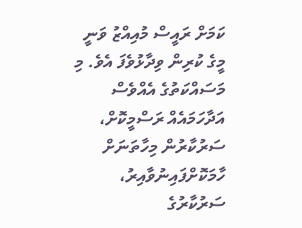ކަމަށް ރައީސް މުއިއްޒު ވަނީ މީގެ ކުރިން ވިދާޅުވެފަ އެވެ. މި މަސައްކަތުގެ އެއްވެސް އަދާހަމައެއް ރަސްމީކޮށް، ސަރުކާރުން މިހާތަނަށް ހާމަކޮށްފައިނުވާއިރު، ސަރުކާރުގެ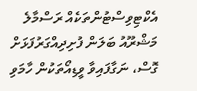އެކްޓިވިސްޓުންތަކެއް ރަސްމާލެ މަޝްރޫއު ބަލަން ފުށިދިއްގަރުފަޅަށް ގޮސް، ނަގާފައިވާ ވީޑިއޯތަކުން ހާމަވި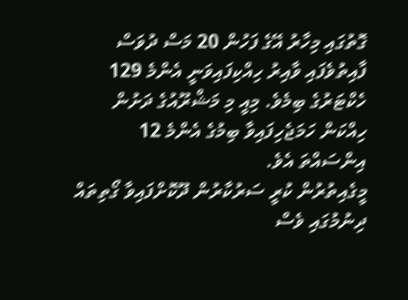ގޮތުގައި މިހާރު އޭގެ ފަހުން 20 މަސް ދުވަސް ފާއިތުވެފައި ވާއިރު ހިއްކިފައިވަނީ އެންމެ 129 ހެކްޓަރުގެ ބިމެވެ. މިއީ މި މަޝްރޫއުގެ ދަށުން ހިއްކަން ހަމަޖެހިފައިވާ ބިމުގެ އެންމެ 12 އިންސައްތަ އެވެ.
މީގެއިތުރުން ކުރީ ސަރުކާރުން ދޫކޮށްފައިވާ ގޯތިތައް ދިނުމުގައި ވެސް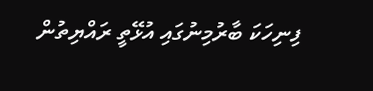ފިނިހަކަ ބާރުމިނުގައި އުޅޭތީ ރައްޔިތުން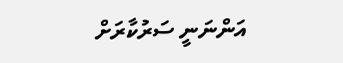އަންނަނީ ސަރުކާރަށް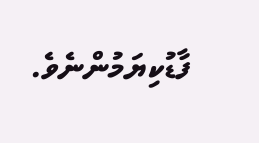ފާޑުކިޔަމުންނެވެ.